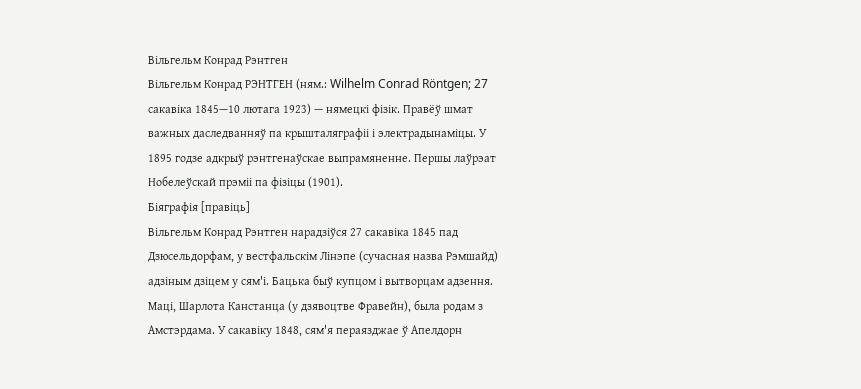Вільгельм Конрад Рэнтген
Вільгельм Конрад РЭНТГЕН (ням.: Wilhelm Conrad Röntgen; 27 сакавіка 1845—10 лютага 1923) — нямецкі фізік. Правёў шмат важных даследванняў па крышталяграфіі і электрадынаміцы. У 1895 годзе адкрыў рэнтгенаўскае выпрамяненне. Першы лаўрэат Нобелеўскай прэміі па фізіцы (1901).
Біяграфія [правіць]
Вільгельм Конрад Рэнтген нарадзіўся 27 сакавіка 1845 пад Дзюсельдорфам, у вестфальскім Лінэпе (сучасная назва Рэмшайд) адзіным дзіцем у сям'і. Бацька быў купцом і вытворцам адзення. Маці, Шарлота Канстанца (у дзявоцтве Фравейн), была родам з Амстэрдама. У сакавіку 1848, сям'я пераязджае ў Апелдорн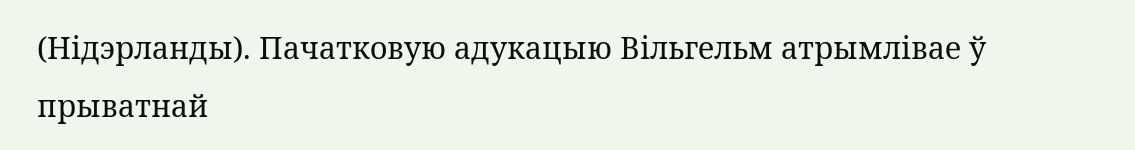(Нідэрланды). Пачатковую адукацыю Вільгельм атрымлівае ў прыватнай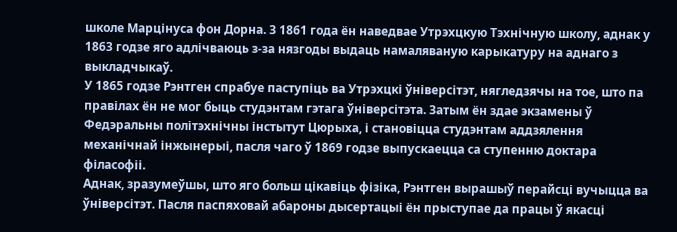школе Марцінуса фон Дорна. З 1861 года ён наведвае Утрэхцкую Тэхнічную школу, аднак у 1863 годзе яго адлічваюць з-за нязгоды выдаць намаляваную карыкатуру на аднаго з выкладчыкаў.
У 1865 годзе Рэнтген спрабуе паступіць ва Утрэхцкі ўніверсітэт, нягледзячы на тое, што па правілах ён не мог быць студэнтам гэтага ўніверсітэта. Затым ён здае экзамены ў Федэральны політэхнічны інстытут Цюрыха, і становіцца студэнтам аддзялення механічнай інжынерыі, пасля чаго ў 1869 годзе выпускаецца са ступенню доктара філасофіі.
Аднак, зразумеўшы, што яго больш цікавіць фізіка, Рэнтген вырашыў перайсці вучыцца ва ўніверсітэт. Пасля паспяховай абароны дысертацыі ён прыступае да працы ў якасці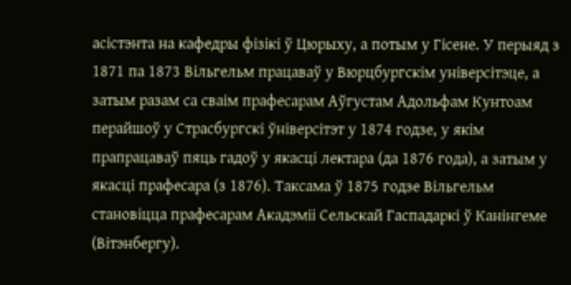асістэнта на кафедры фізікі ў Цюрыху, а потым у Гісене. У перыяд з 1871 па 1873 Вільгельм працаваў у Вюрцбургскім універсітэце, а затым разам са сваім прафесарам Аўгустам Адольфам Кунтоам перайшоў у Страсбургскі ўніверсітэт у 1874 годзе, у якім прапрацаваў пяць гадоў у якасці лектара (да 1876 года), а затым у якасці прафесара (з 1876). Таксама ў 1875 годзе Вільгельм становіцца прафесарам Акадэміі Сельскай Гаспадаркі ў Канінгеме (Вітэнбергу).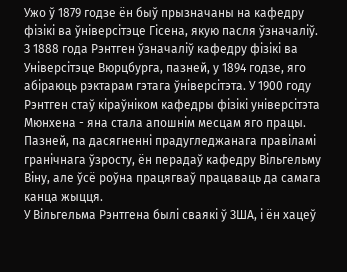Ужо ў 1879 годзе ён быў прызначаны на кафедру фізікі ва ўніверсітэце Гісена, якую пасля ўзначаліў. З 1888 года Рэнтген ўзначаліў кафедру фізікі ва Універсітэце Вюрцбурга, пазней, у 1894 годзе, яго абіраюць рэктарам гэтага ўніверсітэта. У 1900 году Рэнтген стаў кіраўніком кафедры фізікі універсітэта Мюнхена - яна стала апошнім месцам яго працы. Пазней, па дасягненні прадугледжанага правіламі гранiчнага ўзросту, ён перадаў кафедру Вільгельму Віну, але ўсё роўна працягваў працаваць да самага канца жыцця.
У Вільгельма Рэнтгена былі сваякі ў ЗША, і ён хацеў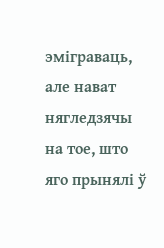эміграваць, але нават нягледзячы на тое, што яго прынялі ў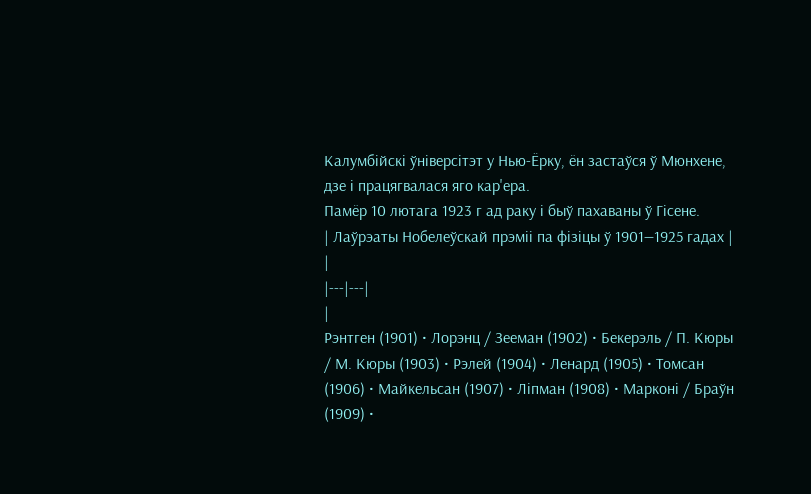Калумбійскі ўніверсітэт у Нью-Ёрку, ён застаўся ў Мюнхене, дзе і працягвалася яго кар'ера.
Памёр 10 лютага 1923 г ад раку і быў пахаваны ў Гісене.
| Лаўрэаты Нобелеўскай прэміі па фізіцы ў 1901—1925 гадах | |
|---|---|
|
Рэнтген (1901) • Лорэнц / Зееман (1902) • Бекерэль / П. Кюры / М. Кюры (1903) • Рэлей (1904) • Ленард (1905) • Томсан (1906) • Майкельсан (1907) • Ліпман (1908) • Марконі / Браўн (1909) •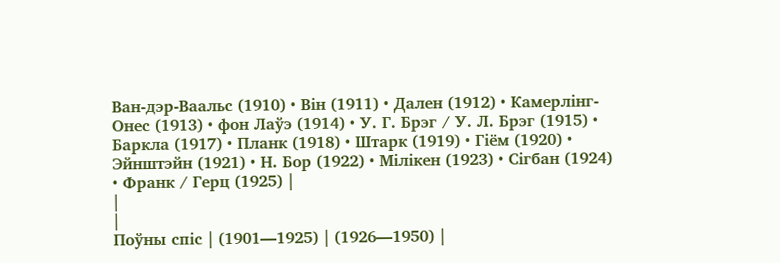Ван-дэр-Ваальс (1910) • Він (1911) • Дален (1912) • Камерлінг-Онес (1913) • фон Лаўэ (1914) • У. Г. Брэг / У. Л. Брэг (1915) • Баркла (1917) • Планк (1918) • Штарк (1919) • Гіём (1920) • Эйнштэйн (1921) • Н. Бор (1922) • Мілікен (1923) • Сігбан (1924) • Франк / Герц (1925) |
|
|
Поўны спіс | (1901—1925) | (1926—1950) |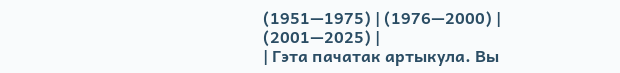(1951—1975) | (1976—2000) | (2001—2025) |
| Гэта пачатак артыкула. Вы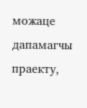можаце дапамагчы праекту,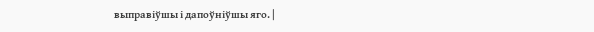выправіўшы і дапоўніўшы яго. |